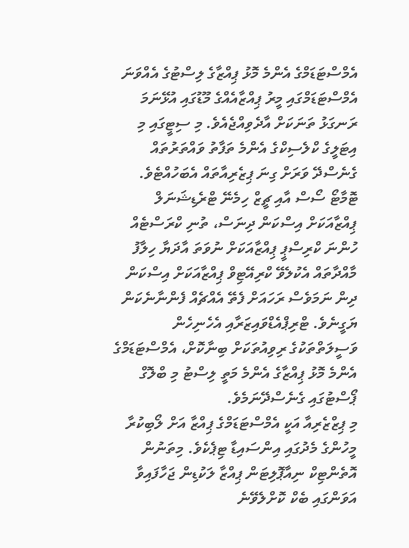އެމްސްޓަޑަމްގެ އެންމެ މޮޅު ޕިއްޒާގެ ލިސްޓުގެ އެއްވަނަ
އެމްސްޓަޑަމްގައި މީރު ޕިއްޒާއެއްގެ މޫޑުގައި އުޅޭނަމަ ރަނގަޅު ތަނަކަށް އާދެވިއްޖެއެވެ. މި ސިޓީގައި މި އިޓަލީގެ ކްލެސިކްގެ އެންމެ ތަފާތު ވައްތަރުތައް ގެނެސްދޭ ވަރަށް ގިނަ ޕިޒެރިއާތައް އެބަހުއްޓެވެ. ޓޮމާޓޯ ސޯސް އާއި ޗީޒް ހިމެނޭ ޓްރެޑިޝަނަލް ޕިއްޒާއަކަށް އިސްކަން ދިނަސް، ތުނި ކްރަސްޓެއް ހުންނަ ކްރިސްޕީ ޕިއްޒާއަކަށް ނުވަތަ އާދަޔާ ހިލާފު މާއްދާތައް އެކުލެވޭ ކްރިއޭޓިވް ޕިއްޒާއަކަށް އިސްކަން ދިން ނަމަވެސް ރަހައަށް ފެތޭ އެއްޗެއް ފެންނާނެކަން ޔަގީނެވެ. ޓްރިޕްއެޑްވައިޒަރާއި އެހެނިހެން ވަސީލަތްތަކުގެ ރިވިއުތަކަށް ބިނާކޮށް، އެމްސްޓަޑަމްގެ އެންމެ މޮޅު ޕިއްޒާގެ އެންމެ މަތީ ލިސްޓު މި ބްލޮގް ޕޯސްޓުގައި ގެނެސްދޭނަމެވެ.
މި ޕިޒްޒެރިއާ އަކީ އެމްސްޓަޑަމްގެ ޕިއްޒާ އަށް ލޯބިކުރާ މީހުންގެ މެދުގައި އިންސައިޑާ ޓިޕެކެވެ. މިތަނުން އޮތެންޓިކް ނިއާޕޮލިޓަން ޕިއްޒާ ލަކުޑިން ޖަހާފައިވާ އަވަންގައި ބެކް ކޮށްލެވޭނެ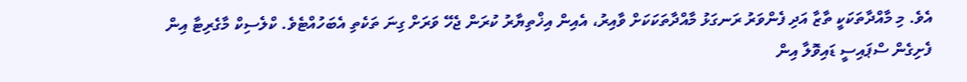އެވެ. މި މާއްދާތަކަކީ ތާޒާ އަދި ފެންވަރު ރަނގަޅު މާއްދާތަކަކަށް ވާއިރު، އެއިން އިޚްތިޔާރު ކުރަން ޖެހޭ ވަރަށް ގިނަ ތަކެތި އެބަހުއްޓެވެ. ކްލެސިކް މާގެރިޓާ އިން ފެށިގެން ސްޕައިސީ ޑައިވޮލާ އިން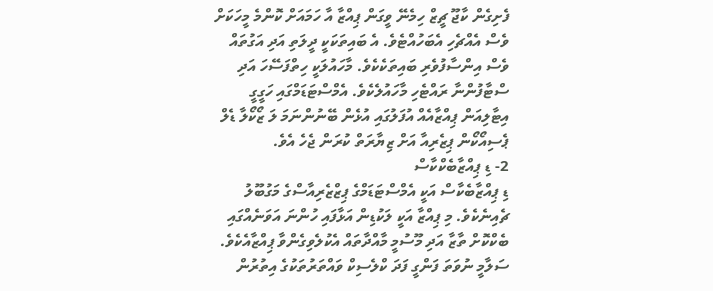ފެށިގެން ކާޖޫ ޗީޒް ހިމެނޭ ވީގަން ޕިއްޒާ އާ ހަމައަށް ކޮންމެ މީހަކަށް ވެސް އެއްޗެހި އެބަހުއްޓެވެ. އެ ބައިތަކަކީ ދީލަތި އަދި އަގުތައް ވެސް އިންސާފުވެރި ބައިތަކެކެވެ. މާހައުލަކީ ހިތްފަސޭހަ އަދި ސްޓާފުންނާ ރައްޓެހި މާހައުލެކެވެ. އެމްސްޓަޑަމްގައި ހަގީގީ އިޓާލިއަން ޕިއްޒާއެއް އުފަލުގައި އުޅެން ބޭނުންނަމަ ލަ ޒޯކޯލާ ޑެލް ޕެސިއޯކޯން ޕިޒެރިއާ އަށް ޒިޔާރަތް ކުރަން ޖެހެ އެވެ.
2- ޑި ޕިއްޒާބެކްކާސް
ޑި ޕިއްޒާބެކާސް އަކީ އެމްސްޓަޑަމްގެ ޕިޒްޒެރިއާސްގެ މަގުބޫލު ޗެއިނެކެވެ. މި ޕިއްޒާ އަކީ ލަކުޑިން އަޅާފައި ހުންނަ އަވަނެއްގައި ބެކްކޮށް ތާޒާ އަދި މޫސުމީ މާއްދާތައް އެކުލެވިގެންވާ ޕިއްޒާއެކެވެ. ސަލާމީ ނުވަތަ ފަންގީ ފަދަ ކްލެސިކް ވައްތަރުތަކުގެ އިތުރުން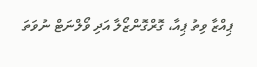ޕިއްޒާ ވިތު ޕިއާ، ގޮރްގޮންޒޯލާ އަދި ވޯލްނަޓް ނުވަތަ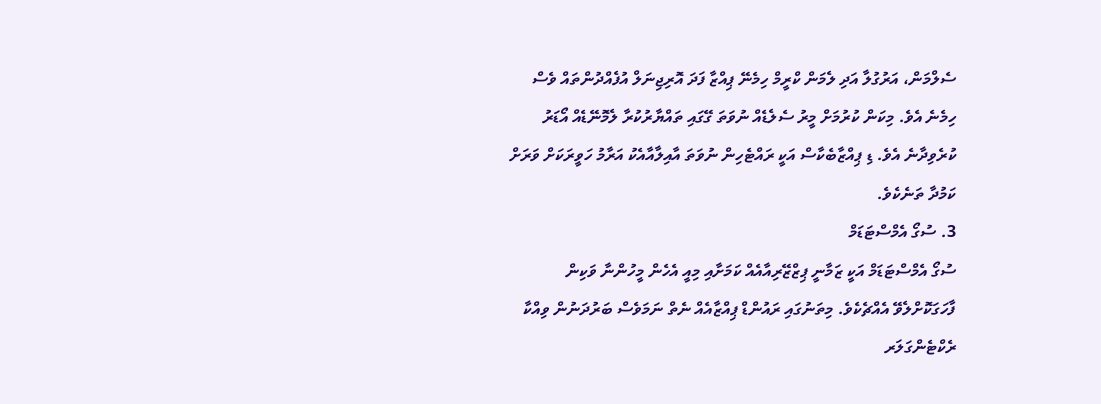ސެލްމަން، އަރުގުލާ އަދި ލެމަން ކްރީމް ހިމެނޭ ޕިއްޒާ ފަދަ އޮރިޖިނަލް އުފެއްދުންތައް ވެސް ހިމެނެ އެވެ. މިކަން ކުރުމަށް މީރު ސެލެޑެއް ނުވަތަ ގޭގައި ތައްޔާރުކުރާ ލެމޮނޭޑެއް އޯޑަރު ކުރެވިދާނެ އެވެ. ޑި ޕިއްޒާބެކާސް އަކީ ރައްޓެހިން ނުވަތަ އާއިލާއާއެކު އަރާމު ހަވީރަކަށް ވަރަށް ކަމުދާ ތަނެކެވެ.
3. ސުގޯ އެމްސްޓަޑަމް
ސުގޯ އެމްސްޓަޑަމް އަކީ ޒަމާނީ ޕިޒްޒޭރިއާއެއް ކަމަށާއި މިއީ އެހެން މީހުންނާ ވަކިން ފާހަގަކޮށްލެވޭ އެއްޗެކެވެ. މިތަނުގައި ރައުންޑް ޕިއްޒާއެއް ނެތް ނަމަވެސް ބަރުދަނުން ވިއްކާ ރެކްޓެންގަލަރ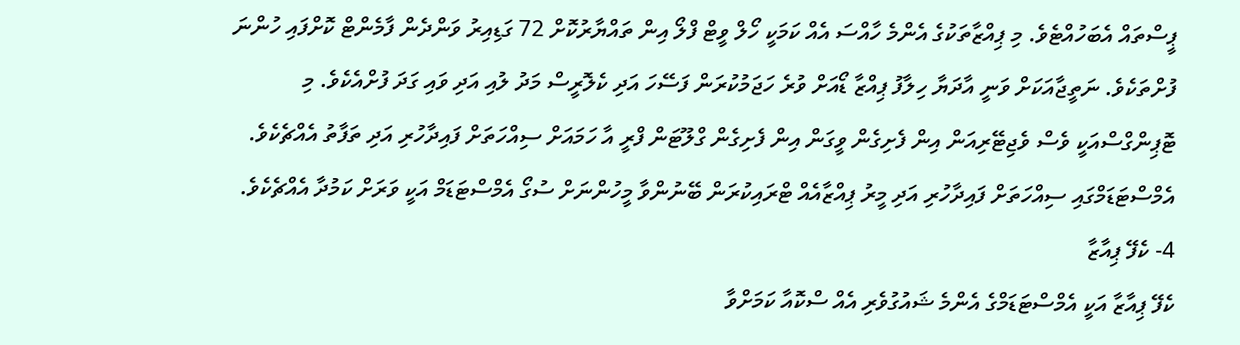ޕީސްތައް އެބަހުއްޓެވެ. މި ޕިއްޒާތަކުގެ އެންމެ ހާއްސަ އެއް ކަމަކީ ހޯލް ވީޓް ފްލޯ އިން ތައްޔާރުކޮށް 72 ގަޑިއިރު ވަންދެން ފާމެންޓް ކޮށްފައި ހުންނަ ފުށްތަކެވެ. ނަތީޖާއަކަށް ވަނީ އާދަޔާ ހިލާފު ޕިއްޒާ ޑޯއަށް ވުރެ ހަޖަމުކުރަން ފަސޭހަ އަދި ކެލޮރީސް މަދު ލުއި އަދި ވައި ގަދަ ފުށްއެކެވެ. މި ޓޮޕިންގްސްއަކީ ވެސް ވެޖިޓޭރިއަން އިން ފެށިގެން ވީގަން އިން ފެށިގެން ގްލޫޓަން ފްރީ އާ ހަމައަށް ސިއްހަތަށް ފައިދާހުރި އަދި ތަފާތު އެއްޗެކެވެ. އެމްސްޓަޑަމްގައި ސިއްހަތަށް ފައިދާހުރި އަދި މީރު ޕިއްޒާއެއް ޓްރައިކުރަން ބޭނުންވާ މީހުންނަށް ސުގޯ އެމްސްޓަޑަމް އަކީ ވަރަށް ކަމުދާ އެއްޗެކެވެ.
4- ކެފޭ ޕިއާޒާ
ކެފޭ ޕިއާޒާ އަކީ އެމްސްޓަޑަމްގެ އެންމެ ޝައުގުވެރި އެއް ސްކޮއާ ކަމަށްވާ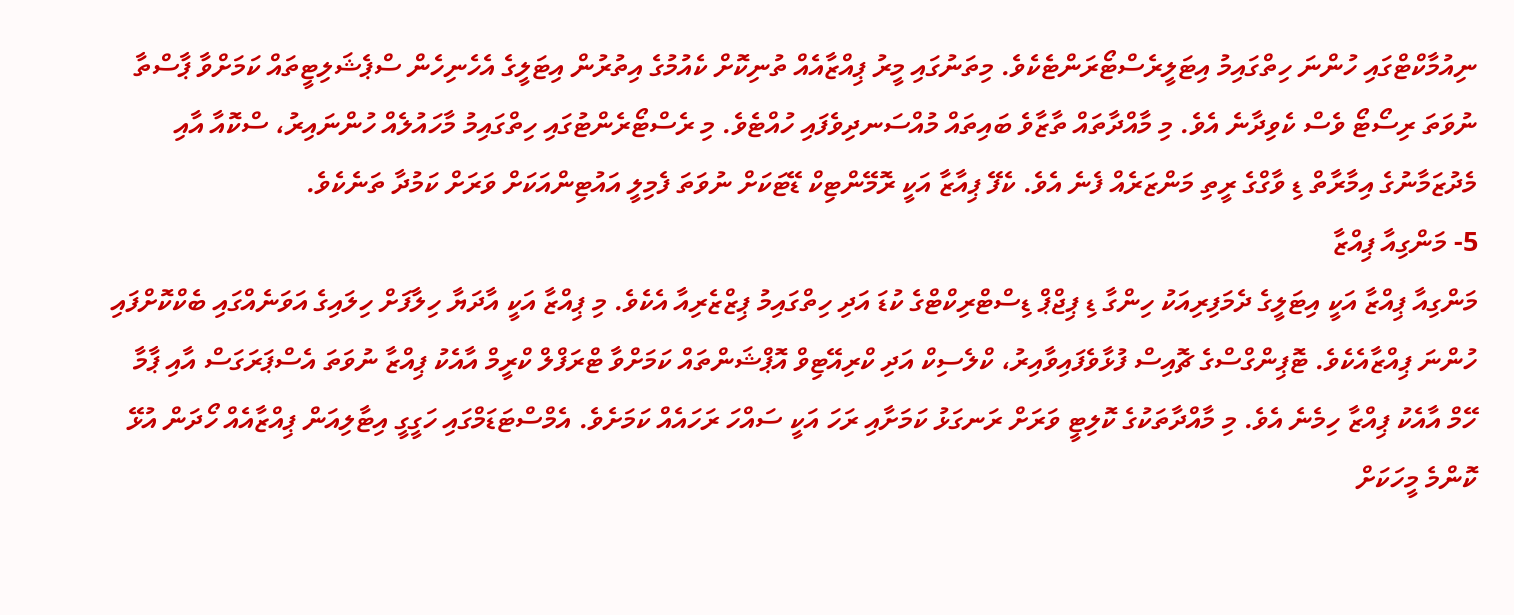ނިއުމާކްޓްގައި ހުންނަ ހިތްގައިމު އިޓަލީރެސްޓޯރަންޓެކެވެ. މިތަނުގައި މީރު ޕިއްޒާއެއް ތުނިކޮށް ކެއުމުގެ އިތުރުން އިޓަލީގެ އެހެނިހެން ސްޕެޝަލިޓީތައް ކަމަށްވާ ޕާސްތާ ނުވަތަ ރިސޯޓޯ ވެސް ކެވިދާނެ އެވެ. މި މާއްދާތައް ތާޒާވެ ބައިތައް މުއްސަނދިވެފައި ހުއްޓެވެ. މި ރެސްޓޯރެންޓުގައި ހިތްގައިމު މާހައުލެއް ހުންނައިރު، ސްކޮއާ އާއި މެދުޒަމާނުގެ އިމާރާތް ޑި ވާގްގެ ރީތި މަންޒަރެއް ފެނެ އެވެ. ކެފޭ ޕިއާޒާ އަކީ ރޮމޭންޓިކް ޑޭޓަކަށް ނުވަތަ ފެމިލީ އައުޓިންއަކަށް ވަރަށް ކަމުދާ ތަނެކެވެ.
5- މަންގިއާ ޕިއްޒާ
މަންގިއާ ޕިއްޒާ އަކީ އިޓަލީގެ ދެމަފިރިއަކު ހިންގާ ޑި ޕިޖްޕް ޑިސްޓްރިކްޓްގެ ކުޑަ އަދި ހިތްގައިމު ޕިޒްޒެރިއާ އެކެވެ. މި ޕިއްޒާ އަކީ އާދަޔާ ހިލާފަށް ހިލައިގެ އަވަނެއްގައި ބެކްކޮށްފައި ހުންނަ ޕިއްޒާއެކެވެ. ޓޮޕިންގްސްގެ ޗޮއިސް ފުޅާވެފައިވާއިރު، ކްލެސިކް އަދި ކްރިއޭޓިވް އޮޕްޝަންތައް ކަމަށްވާ ޓްރަފްލް ކްރީމް އާއެކު ޕިއްޒާ ނުވަތަ އެސްޕަރަގަސް އާއި ޕާމާ ހޭމް އާއެކު ޕިއްޒާ ހިމެނެ އެވެ. މި މާއްދާތަކުގެ ކޮލިޓީ ވަރަށް ރަނގަޅު ކަމަށާއި ރަހަ އަކީ ސައްހަ ރަހައެއް ކަމަށެވެ. އެމްސްޓަޑަމްގައި ހަގީގީ އިޓާލިއަން ޕިއްޒާއެއް ހޯދަން އުޅޭ ކޮންމެ މީހަކަށް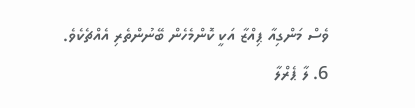ވެސް މަންގިއާ ޕިއްޒާ އަކީ ކޮންމެހެން ބޭނުންތެރި އެއްޗެކެވެ.
6. ލާ ޕެރްލާ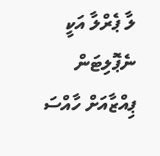ލާ ޕެރްލާ އަކީ ނެޕޮލިޓަން ޕިއްޒާއަށް ހާއްސަ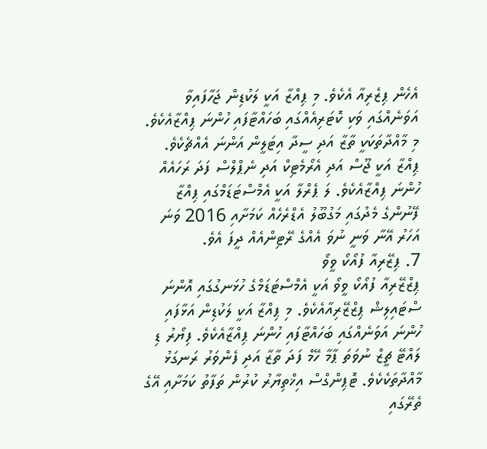އެހެން ޕިޒެރިއާ އެކެވެ. މި ޕިއްޒާ އަކީ ލަކުޑިން ޖަހާފައިވާ އަވަނެއްގައި ވަކި ކޮޓަރިއެއްގައި ބަހައްޓާފައި ހުންނަ ޕިއްޒާއެކެވެ. މި މާއްދާތަކަކީ ތާޒާ އަދި ސީދާ އިޓަލީން އަންނަ އެއްޗެކެވެ. ޕިއްޒާ އަކީ ޖޫސް އަދި އެރޯމެޓިކް އަދި ނެޕްލްސް ފަދަ ރަހައެއް ހުންނަ ޕިއްޒާއެކެވެ. ލަ ޕެރްލާ އަކީ އެމްސްޓަޑަމްގައި ޕިއްޒާ ފޭނުންގެ މެދުގައި މަގުބޫލު އެޑްރެހެއް ކަމަށާއި 2016 ވަނަ އަހަރު އޭނާ ވަނީ ނުވަ އެއްގެ ރޭޓިންއެއް ދީފަ އެވެ.
7. ޕިޒޭރިއާ ފުއޯކޯ ވީވޯ
ޕިޒްޒޭރިއާ ފުއޯކޯ ވީވޯ އަކީ އެމްސްޓަޑަމްގެ ހުޅަނގުގައި އޮންނަ ސްޓައިލިޝް ޕިޒްޒޭރިއާއެކެވެ. މި ޕިއްޒާ އަކީ ލަކުޑިން އަޅާފައި ހުންނަ އަވަނެއްގައި ބަހައްޓާފައި ހުންނަ ޕިއްޒާއެކެވެ. ފިޔޯރު ޑި ލައްޓޭ ޗީޒް ނުވަތަ ޕާމާ ހޭމް ފަދަ ތާޒާ އަދި ފެންވަރު ރަނގަޅު މާއްދާތަކެކެވެ. ޓޮޕިންގްސް އިޚްތިޔާރު ކުރުން ތަފާތު ކަމަށާއި އޭގެ ތެރޭގައި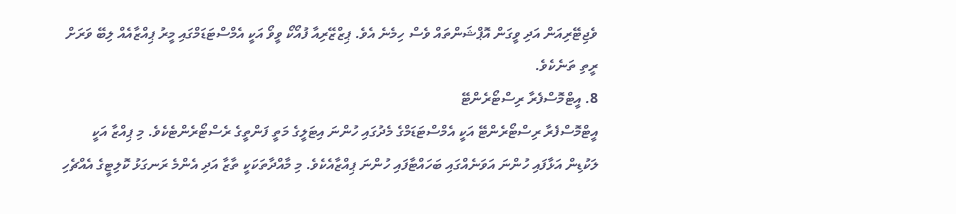ވެޖިޓޭރިއަން އަދި ވީގަން އޮޕްޝަންތައް ވެސް ހިމެނެ އެވެ. ޕިޒްޒޭރިއާ ފުއޯކޯ ވީވޯ އަކީ އެމްސްޓަޑަމްގައި މީރު ޕިއްޒާއެއް ލިބޭ ވަރަށް ރީތި ތަނެކެވެ.
8. އީޓްމޮސްފެރާ ރިސްޓޯރެންޓޭ
އީޓްމޮސްފެރާ ރިސްޓޯރެންޓޭ އަކީ އެމްސްޓަޑަމްގެ މެދުގައި ހުންނަ އިޓަލީގެ މަތީ ފަންތީގެ ރެސްޓޯރެންޓެކެވެ. މި ޕިއްޒާ އަކީ ލަކުޑިން އަޅާފައި ހުންނަ އަވަނެއްގައި ބަހައްޓާފައި ހުންނަ ޕިއްޒާއެކެވެ. މި މާއްދާތަކަކީ ތާޒާ އަދި އެންމެ ރަނގަޅު ކޮލިޓީގެ އެއްޗެހި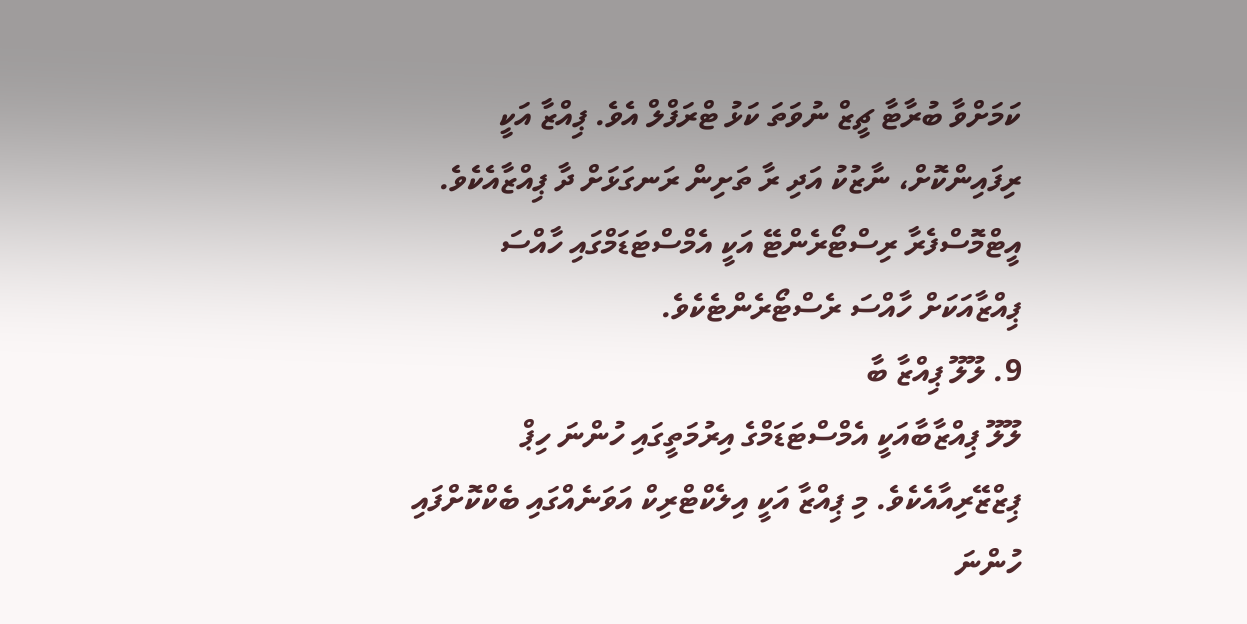ކަމަށްވާ ބުރާޓާ ޗީޒް ނުވަތަ ކަޅު ޓްރަފްލް އެވެ. ޕިއްޒާ އަކީ ރިފައިންކޮށް، ނާޒުކު އަދި ރާ ތަށިން ރަނގަޅަށް ދާ ޕިއްޒާއެކެވެ. އީޓްމޮސްފެރާ ރިސްޓޯރެންޓޭ އަކީ އެމްސްޓަޑަމްގައި ހާއްސަ ޕިއްޒާއަކަށް ހާއްސަ ރެސްޓޯރެންޓެކެވެ.
9. ލޫލޫ ޕިއްޒާ ބާ
ލޫލޫ ޕިއްޒާބާއަކީ އެމްސްޓަޑަމްގެ އިރުމަތީގައި ހުންނަ ހިޕް ޕިޒްޒޭރިއާއެކެވެ. މި ޕިއްޒާ އަކީ އިލެކްޓްރިކް އަވަނެއްގައި ބެކްކޮށްފައި ހުންނަ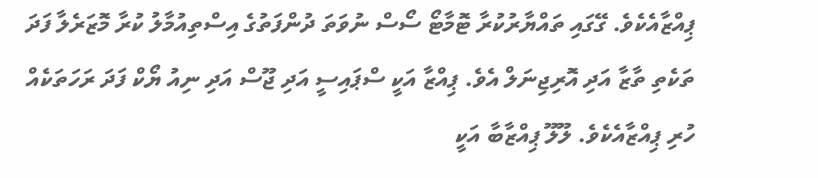ޕިއްޒާއެކެވެ. ގޭގައި ތައްޔާރުކުރާ ޓޮމާޓޯ ސޯސް ނުވަތަ ދުންފަތުގެ އިސްތިއުމާލު ކުރާ މޮޒަރެލާ ފަދަ ތަކެތި ތާޒާ އަދި އޮރިޖިނަލް އެވެ. ޕިއްޒާ އަކީ ސްޕައިސީ އަދި ޖޫސް އަދި ނިއު ޔޯކް ފަދަ ރަހަތަކެއް ހުރި ޕިއްޒާއެކެވެ. ލޫލޫ ޕިއްޒާބާ އަކީ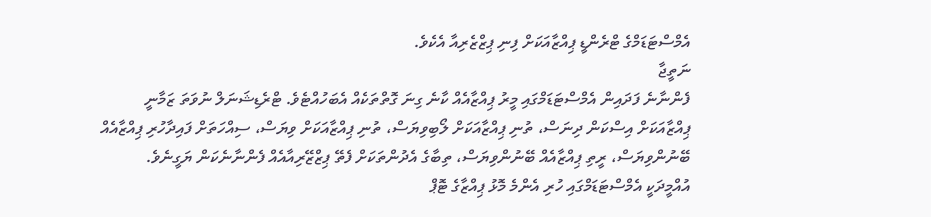އެމްސްޓަޑަމްގެ ޓްރެންޑީ ޕިއްޒާއަކަށް ފިނި ޕިޒްޒެރިއާ އެކެވެ.
ނަތީޖާ
ފެންނާނެ ފަދައިން އެމްސްޓަޑަމްގައި މީރު ޕިއްޒާއެއް ކާނެ ގިނަ ގޮތްތަކެއް އެބަހުއްޓެވެ. ޓްރެޑިޝަނަލް ނުވަތަ ޒަމާނީ ޕިއްޒާއަކަށް އިސްކަން ދިނަސް، ތުނި ޕިއްޒާއަކަށް ލޯބިވިޔަސް، ތުނި ޕިއްޒާއަކަށް ވިޔަސް، ސިއްހަތަށް ފައިދާހުރި ޕިއްޒާއެއް ބޭނުންވިޔަސް، ރީތި ޕިއްޒާއެއް ބޭނުންވިޔަސް، ތިބާގެ އެދުންތަކަށް ފެތޭ ޕިޒްޒޭރިއާއެއް ފެންނާނެކަން ޔަގީނެވެ. އުއްމީދަކީ އެމްސްޓަޑަމްގައި ހުރި އެންމެ މޮޅު ޕިއްޒާގެ ޓޮޕް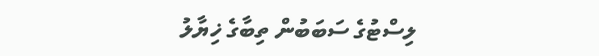ލިސްޓުގެ ސަބަބުން ތިބާގެ ޚިޔާލު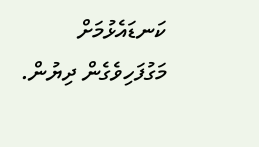ކަނޑައެޅުމަށް މަގުފަހިވެގެން ދިޔުން.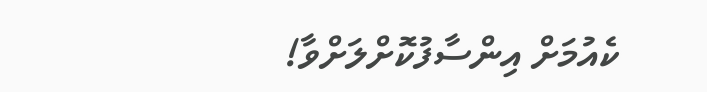ކެއުމަށް އިންސާފުކޮށްލަށްވާ!